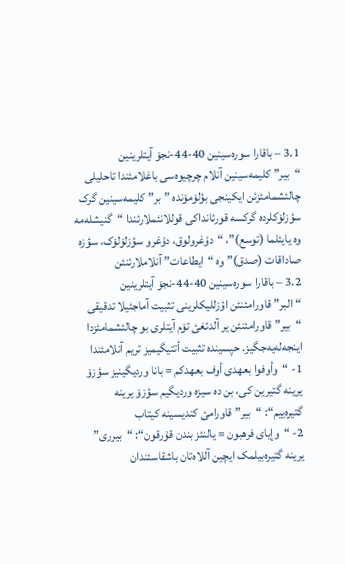3.1 – باقارا سورەسینین 40-44-نجۆ آیتلرینین
“بیر” کلیمەسینین آنلام چرچیوەسی باغلامئندا تاحلیلی
چالئشمامئزئن ایکینجی بؤلۆمۆندە ”بر” کلیمەسینین گرک سؤزلۆکلردە گرکسە قورئانداکی قوللانئملارئندا “گنیشلەمە وە یایئلما (توسع)”، “دۇغرولوق، دۇغرو سؤزلۆلۆک، سؤزە صاداقات (صدق)” وە “ایطاعات” آنلاملارئنئن
3.2 – باقارا سورەسینین 40-44-نجۆ آیتلرینین
“البر” قاورامئنئن اؤزللیکلرینی تثبیت آماجئیلا تدقیقی
“بیر” قاورامئنئن یر آلدئغئ تۆم آیتلری بو چالئشمامئزدا اینجەلەیەجگیز. حپسیندە تثبیت أتتیگیمیز تریم آنلامئندا
1- “وأوفوا بعهدی أوف بعهدکم = بانا وردیگینیز سؤزۆ یرینە گتیرین کی، بن دە سیزە وردیگیم سؤزۆ یرینە گتیرەییم“: “بیر” قاورامئ کندیسینە کیتاب
2- “وإیای فرهبون = یالنئز بندن قۇرقون“: “بیرری” یرینە گتیرەبیلمک ایچین آللاەتان باشقاسئندان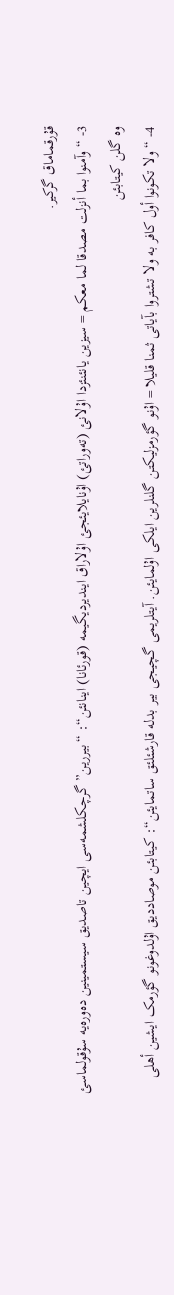قۇرقماماق گرکیر.
3- “وآمنوا بما أنزلت مصدقا لما معکم = سیزین یانئنئزدا اۇلانئ (تەوراتئ) اۇنایلایئجئ اۇلاراق ایندیردیگیمە (قورئانا) اینانئن“: “بیررین” گرچکلشمەسی ایچین تاصدیق سیستمینین دەورەیە سۇقولماسئ وە گلن کیتابئن
4- “ولا تکونوا أول کافر بە ولا تشتروا بآیاتی ثمنا قلیلا = اۇنو گؤرمزلیکتن گلنلرین ایلکی اۇلمایئن. آیتلریمی گچیجی بیر بدلە قارشئلئق ساتمایئن“: کیتابئن موصاددیق اۇلدوغونو گؤرمک ایشین أهلی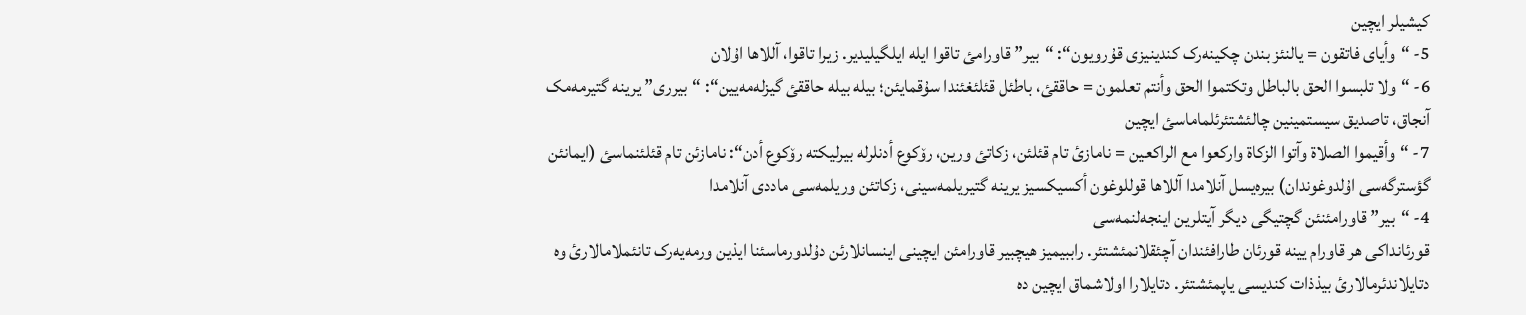کیشیلر ایچین
5- “وأیای فاتقون = یالنئز بندن چکینەرک کندینیزی قۇرویون“: “بیر” قاورامئ تاقوا ایلە ایلگیلیدیر. زیرا تاقوا، آللاها اۇلان
6- “ولا تلبسوا الحق بالباطل وتکتموا الحق وأنتم تعلمون = حاققئ، باطئل قئلئغئندا سۇقمایئن؛ بیلە بیلە حاققئ گیزلەمەیین“: “بیرری” یرینە گتیرمەمک آنجاق، تاصدیق سیستمینین چالئشتئرئلماماسئ ایچین
7- “وأقیموا الصلاة وآتوا الزکاة وارکعوا مع الراکعین = نامازئ تام قئلئن، زکاتئ ورین، رۆکوع أدنلرلە بیرلیکتە رۆکوع أدن“: نامازئن تام قئلئنماسئ (ایمانئن گؤسترگەسی اۇلدوغوندان) بیرەیسل آنلامدا آللاها قوللوغون أکسیکسیز یرینە گتیریلمەسینی، زکاتئن وریلمەسی ماددی آنلامدا
4- “بیر” قاورامئنئن گچتیگی دیگر آیتلرین اینجەلنمەسی
قورئانداکی هر قاورام یینە قورئان طارافئندان آچئقلانمئشتئر. راببیمیز هیچبیر قاورامئن ایچینی اینسانلارئن دۇلدورماسئنا ایذین ورمەیەرک تانئملامالارئ وە دتایلاندئرمالارئ بیذذات کندیسی یاپمئشتئر. دتایلارا اولاشماق ایچین دە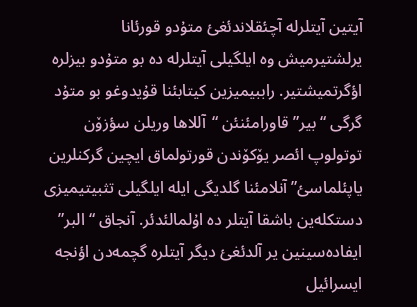آیتین آیتلرلە آچئقلاندئغئ متۇدو قورئانا یرلشتیرمیش وە ایلگیلی آیتلرلە دە بو متۇدو بیزلرە اؤگرتمیشتیر. راببیمیزین کیتابئنا قۇیدوغو بو متۇد گرگی “بیر” قاورامئنئن “آللاها وریلن سؤزۆن توتولوپ ائصر یۆکۆندن قورتولماق ایچین گرکنلرین یاپئلماسئ” آنلامئنا گلدیگی ایلە ایلگیلی تثبیتیمیزی دستکلەین باشقا آیتلر دە اۇلمالئدئر. آنجاق “البر” ایفادەسینین یر آلدئغئ دیگر آیتلرە گچمەدن اؤنجە ایسرائیل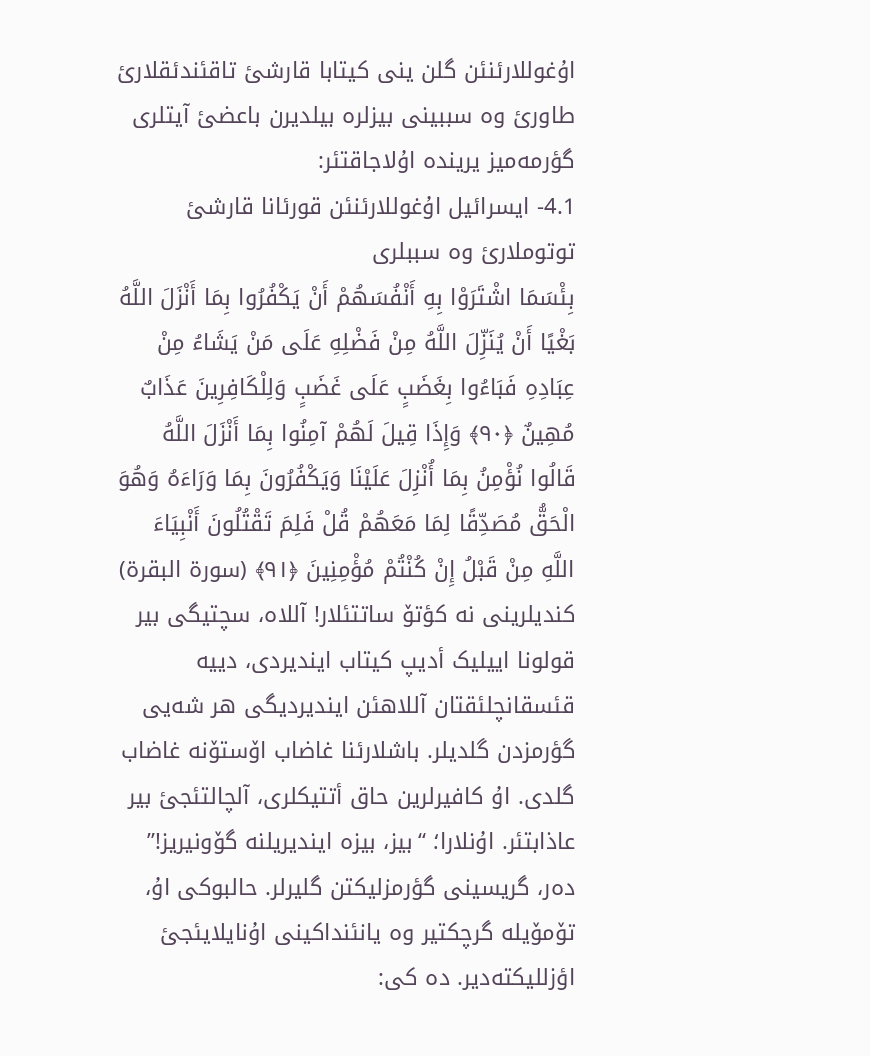اۇغوللارئنئن گلن ینی کیتابا قارشئ تاقئندئقلارئ طاورئ وە سببینی بیزلرە بیلدیرن باعضئ آیتلری گؤرمەمیز یریندە اۇلاجاقتئر:
4.1- ایسرائیل اۇغوللارئنئن قورئانا قارشئ توتوملارئ وە سببلری
بِئْسَمَا اشْتَرَوْا بِهِ أَنْفُسَهُمْ أَنْ يَكْفُرُوا بِمَا أَنْزَلَ اللَّهُ بَغْيًا أَنْ يُنَزِّلَ اللَّهُ مِنْ فَضْلِهِ عَلَى مَنْ يَشَاءُ مِنْ عِبَادِهِ فَبَاءُوا بِغَضَبٍ عَلَى غَضَبٍ وَلِلْكَافِرِينَ عَذَابٌ مُهِينٌ ﴿۹۰﴾ وَإِذَا قِيلَ لَهُمْ آمِنُوا بِمَا أَنْزَلَ اللَّهُ قَالُوا نُؤْمِنُ بِمَا أُنْزِلَ عَلَيْنَا وَيَكْفُرُونَ بِمَا وَرَاءَهُ وَهُوَ الْحَقُّ مُصَدِّقًا لِمَا مَعَهُمْ قُلْ فَلِمَ تَقْتُلُونَ أَنْبِيَاءَ اللَّهِ مِنْ قَبْلُ إِنْ كُنْتُمْ مُؤْمِنِينَ ﴿۹۱﴾ (سورة البقرة)
کندیلرینی نە کؤتۆ ساتتئلار! آللاە، سچتیگی بیر قولونا اییلیک أدیپ کیتاب ایندیردی، دییە قئسقانچلئقتان آللاهئن ایندیردیگی هر شەیی گؤرمزدن گلدیلر. باشلارئنا غاضاب اۆستۆنە غاضاب گلدی. اۇ کافیرلرین حاق أتتیکلری، آلچالتئجئ بیر عاذابتئر. اۇنلارا؛ “بیز، بیزە ایندیریلنە گۆونیریز!” دەر، گریسینی گؤرمزلیکتن گلیرلر. حالبوکی اۇ، تۆمۆیلە گرچکتیر وە یانئنداکینی اۇنایلایئجئ اؤزللیکتەدیر. دە کی: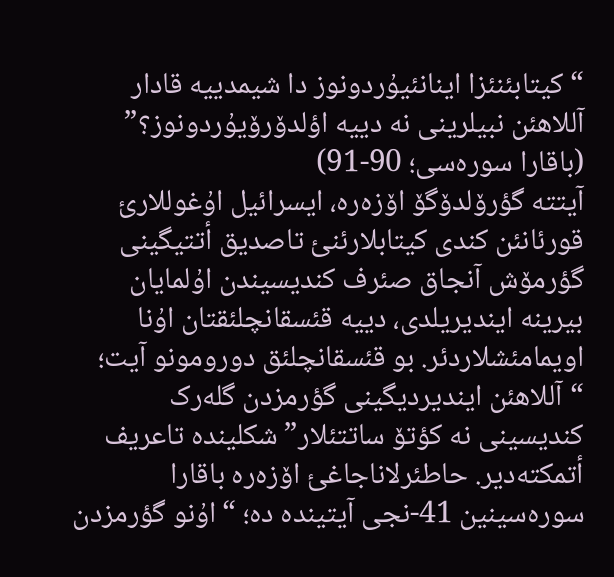“کیتابئنئزا اینانئیۇردونوز دا شیمدییە قادار آللاهئن نبیلرینی نە دییە اؤلدۆرۆیۇردونوز؟” (باقارا سورەسی؛ 90-91)
آیتتە گؤرۆلدۆگۆ اۆزەرە، ایسرائیل اۇغوللارئ قورئانئن کندی کیتابلارئنئ تاصدیق أتتیگینی گؤرمۆش آنجاق صئرف کندیسیندن اۇلمایان بیرینە ایندیریلدی، دییە قئسقانچلئقتان اۇنا اویمامئشلاردئر. بو قئسقانچلئق دورومونو آیت؛ “آللاهئن ایندیردیگینی گؤرمزدن گلەرک کندیسینی نە کؤتۆ ساتتئلار” شکلیندە تاعریف أتمکتەدیر. حاطئرلاناجاغئ اۆزەرە باقارا سورەسینین 41-نجی آیتیندە دە؛ “اۇنو گؤرمزدن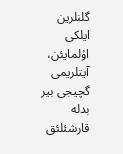گلنلرین ایلکی اۇلمایئن، آیتلریمی گچیجی بیر بدلە قارشئلئق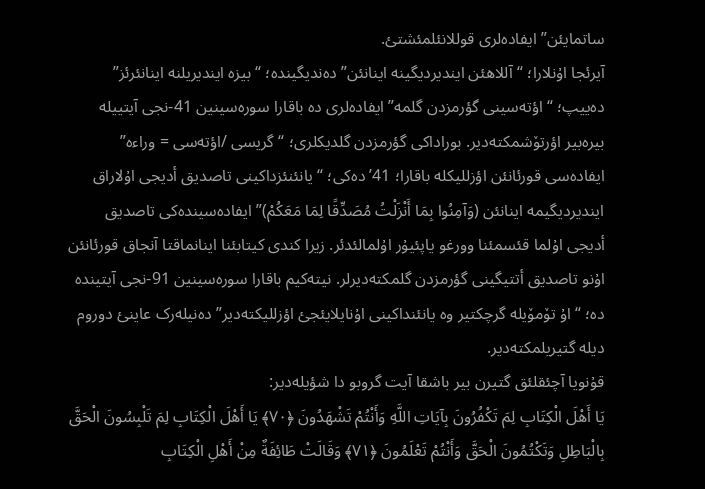ساتمایئن” ایفادەلری قوللانئلمئشتئ.
آیرئجا اۇنلارا؛ “آللاهئن ایندیردیگینە اینانئن” دەندیگیندە؛ “بیزە ایندیریلنە اینانئرئز” دەییپ؛ “اؤتەسینی گؤرمزدن گلمە” ایفادەلری دە باقارا سورەسینین 41-نجی آیتییلە بیرەبیر اؤرتۆشمکتەدیر. بوراداکی گؤرمزدن گلدیکلری؛ “گریسی /اؤتەسی = وراءە” ایفادەسی قورئانئن اؤزللیکلە باقارا؛ 41’دەکی؛ “یانئنئزداکینی تاصدیق أدیجی اۇلاراق ایندیردیگیمە اینانئن (وَآمِنُوا بِمَا أَنْزَلْتُ مُصَدِّقًا لِمَا مَعَكُمْ)” ایفادەسیندەکی تاصدیق أدیجی اۇلما قئسمئنا وورغو یاپئیۇر اۇلمالئدئر. زیرا کندی کیتابئنا اینانماقتا آنجاق قورئانئن اۇنو تاصدیق أتتیگینی گؤرمزدن گلمکتەدیرلر. نیتەکیم باقارا سورەسینین 91-نجی آیتیندە دە؛ “اۇ تۆمۆیلە گرچکتیر وە یانئنداکینی اۇنایلایئجئ اؤزللیکتەدیر” دەنیلەرک عاینئ دوروم دیلە گتیریلمکتەدیر.
قۇنویا آچئقلئق گتیرن بیر باشقا آیت گروبو دا شؤیلەدیر:
يَا أَهْلَ الْكِتَابِ لِمَ تَكْفُرُونَ بِآيَاتِ اللَّهِ وَأَنْتُمْ تَشْهَدُونَ ﴿۷۰﴾ يَا أَهْلَ الْكِتَابِ لِمَ تَلْبِسُونَ الْحَقَّ بِالْبَاطِلِ وَتَكْتُمُونَ الْحَقَّ وَأَنْتُمْ تَعْلَمُونَ ﴿۷۱﴾ وَقَالَتْ طَائِفَةٌ مِنْ أَهْلِ الْكِتَابِ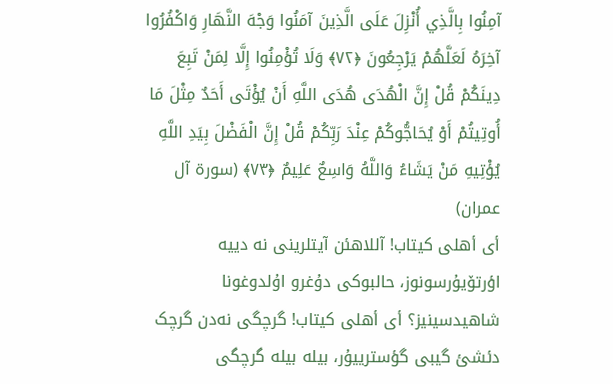آمِنُوا بِالَّذِي أُنْزِلَ عَلَى الَّذِينَ آمَنُوا وَجْهَ النَّهَارِ وَاكْفُرُوا آخِرَهُ لَعَلَّهُمْ يَرْجِعُونَ ﴿۷۲﴾ وَلَا تُؤْمِنُوا إِلَّا لِمَنْ تَبِعَ دِينَكُمْ قُلْ إِنَّ الْهُدَى هُدَى اللَّهِ أَنْ يُؤْتَى أَحَدٌ مِثْلَ مَا أُوتِيتُمْ أَوْ يُحَاجُّوكُمْ عِنْدَ رَبِّكُمْ قُلْ إِنَّ الْفَضْلَ بِيَدِ اللَّهِ يُؤْتِيهِ مَنْ يَشَاءُ وَاللَّهُ وَاسِعٌ عَلِيمٌ ﴿۷۳﴾ (سورة آل عمران)
أی أهلی کیتاب! آللاهئن آیتلرینی نە دییە اؤرتۆیۇرسونوز، حالبوکی دۇغرو اۇلدوغونا شاهیدسینیز؟ أی أهلی کیتاب! گرچگی نەدن گرچک دئشئ گیبی گؤسترییۇر، بیلە بیلە گرچگی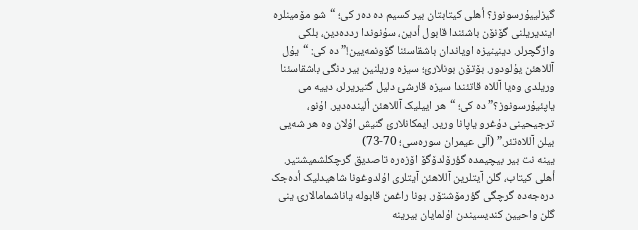گیزلییۇرسونوز؟ أهلی کیتابتان بیر کسیم دە دەر کی؛ “شو مۆمینلرە ایندیریلنی گۆنۆن باشئندا قابول أدین، سۇنوندا رددەدین، بلکی وازگچرلر. دینینیزە اویاندان باشقاسئنا گۆونمەیین!” دە کی: “یۇل آللاهئن یۇلودور. بۆتۆن بونلارئ؛ سیزە وریلنین بیر دنگی باشقاسئنا وریلدی وەیا آللاە قاتئندا سیزە قارشئ دلیل گتیریرلر، دییە می یاپئیۇرسونوز؟” دە کی؛ “هر اییلیک آللاهئن ألیندەدیر. اۇنو، ترجیحینی دۇغرو یاپانا وریر. ایمکانلارئ گنیش اۇلان وە هر شەیی بیلن آللاەتئر.” (آلی عیمران سورەسی؛ 70-73)
یینە نت بیر بیچیمدە گؤرۆلدۆگۆ اۆزەرە تاصدیق گرچکلشمیشتیر. أهلی کیتاب، گلن آیتلرین آللاهئن آیتلری اۇلدوغونا شاهیدلیک أدەجک درەجەدە گرچگی گؤرمۆشتۆر. بونا راغمن قابولە یاناشمامالارئ ینی گلن واحیین کندیسیندن اۇلمایان بیرینە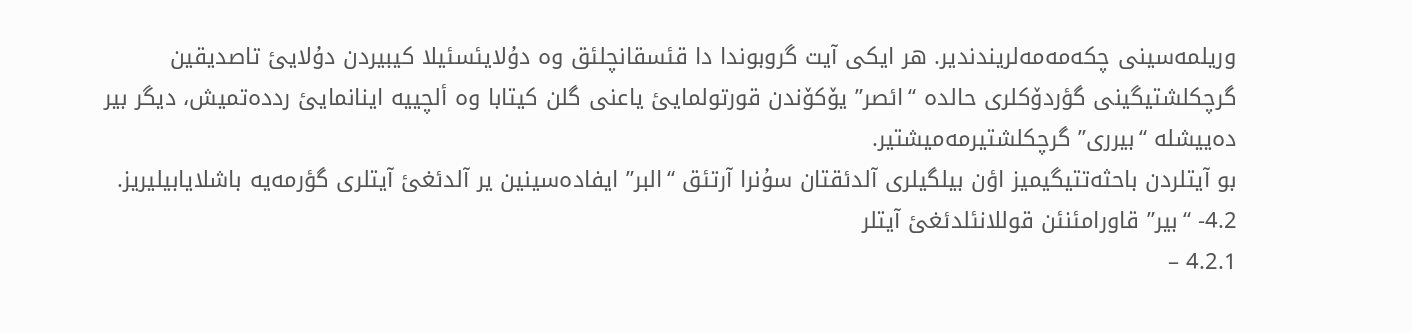وریلمەسینی چکەمەمەلریندندیر. هر ایکی آیت گروبوندا دا قئسقانچلئق وە دۇلایئسئیلا کیبیردن دۇلایئ تاصدیقین گرچکلشتیگینی گؤردۆکلری حالدە “ائصر” یۆکۆندن قورتولمایئ یاعنی گلن کیتابا وە ألچییە اینانمایئ رددەتمیش، دیگر بیر دەییشلە “بیرری” گرچکلشتیرمەمیشتیر.
بو آیتلردن باحثەتتیگیمیز اؤن بیلگیلری آلدئقتان سۇنرا آرتئق “البر” ایفادەسینین یر آلدئغئ آیتلری گؤرمەیە باشلایابیلیریز.
4.2- “بیر” قاورامئنئن قوللانئلدئغئ آیتلر
4.2.1 –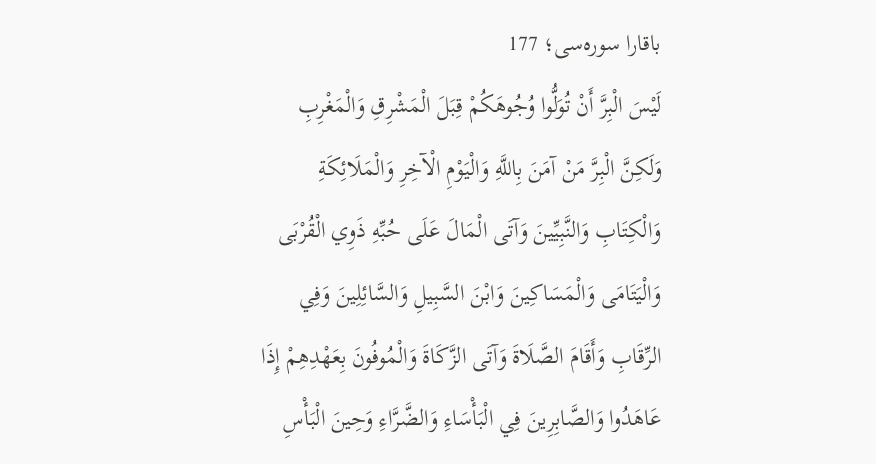باقارا سورەسی؛ 177
لَيْسَ الْبِرَّ أَنْ تُوَلُّوا وُجُوهَكُمْ قِبَلَ الْمَشْرِقِ وَالْمَغْرِبِ وَلَكِنَّ الْبِرَّ مَنْ آمَنَ بِاللَّهِ وَالْيَوْمِ الْآخِرِ وَالْمَلَائِكَةِ وَالْكِتَابِ وَالنَّبِيِّينَ وَآتَى الْمَالَ عَلَى حُبِّهِ ذَوِي الْقُرْبَى وَالْيَتَامَى وَالْمَسَاكِينَ وَابْنَ السَّبِيلِ وَالسَّائِلِينَ وَفِي الرِّقَابِ وَأَقَامَ الصَّلَاةَ وَآتَى الزَّكَاةَ وَالْمُوفُونَ بِعَهْدِهِمْ إِذَا عَاهَدُوا وَالصَّابِرِينَ فِي الْبَأْسَاءِ وَالضَّرَّاءِ وَحِينَ الْبَأْسِ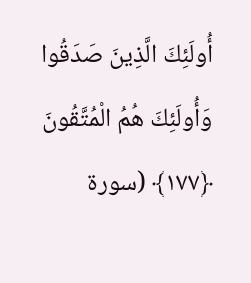أُولَئِكَ الَّذِينَ صَدَقُوا وَأُولَئِكَ هُمُ الْمُتَّقُونَ ﴿۱۷۷﴾ (سورة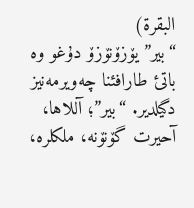البقرة)
“بیر” یۆزۆنۆزۆ دۇغو وە باتئ طارافئنا چەویرمەنیز دگیلدیر. “بیر”؛ آللاها، آحیرت گۆنۆنە، ملکلرە،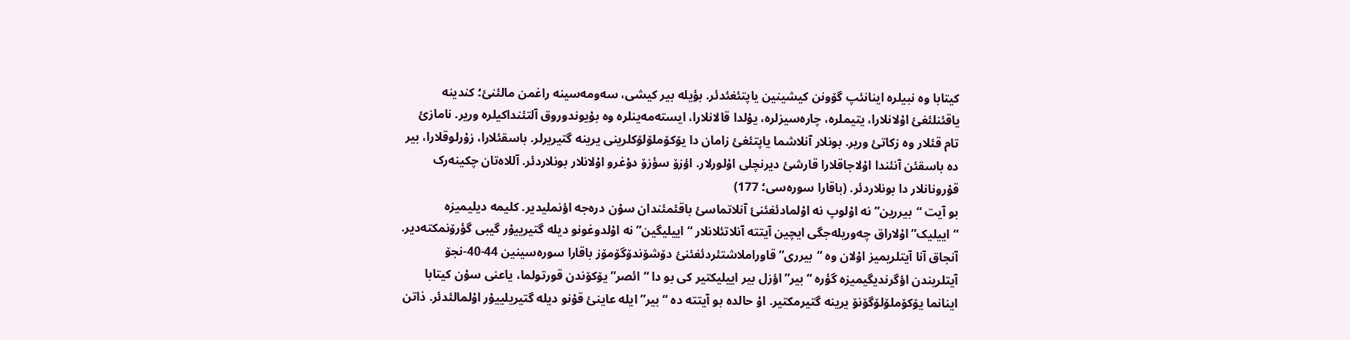کیتابا وە نبیلرە اینانئپ گۆونن کیشینین یاپتئغئدئر. بؤیلە بیر کیشی، سەومەسینە راغمن مالئنئ؛ کندینە یاقئنلئغئ اۇلانلارا، یتیملرە، چارەسیزلرە، یۇلدا قالانلارا، ایستەمەینلرە وە بۇیوندوروق آلتئنداکیلرە وریر. نامازئ تام قئلار وە زکاتئ وریر. بونلار آنلاشما یاپتئغئ زامان دا یۆکۆملۆلۆکلرینی یرینە گتیریرلر. باسقئلارا، زۇرلوقلارا، بیر دە باسقئن آنئندا اۇلاجاقلارا قارشئ دیرنچلی اۇلورلار. اؤزۆ سؤزۆ دۇغرو اۇلانلار بونلاردئر. آللاەتان چکینەرک قۇرونانلار دا بونلاردئر. (باقارا سورەسی؛ 177)
بو آیت “بیررین” نە اۇلوپ نە اۇلمادئغئنئ آنلاتماسئ باقئمئندان سۇن درەجە اؤنملیدیر. کلیمە دیلیمیزە “اییلیک” اۇلاراق چەوریلەجگی ایچین آیتتە آنلاتئلانلار “اییلیگین” نە اۇلدوغونو دیلە گتیرییۇر گیبی گؤرۆنمکتەدیر. آنجاق آنا آیتلریمیز اۇلان وە “بیرری” قاوراملاشتئردئغئنئ دۆشۆندۆگۆمۆز باقارا سورەسینین 44-40-نجۆ آیتلریندن اؤگرندیگیمیزە گؤرە “بیر” اؤزل بیر اییلیکتیر کی بو دا “ائصر” یۆکۆندن قورتولما، یاعنی سۇن کیتابا اینانما یۆکۆملۆلۆگۆنۆ یرینە گتیرمکتیر. اۇ حالدە بو آیتتە دە “بیر” ایلە عاینئ قۇنو دیلە گتیریلییۇر اۇلمالئدئر. ذاتن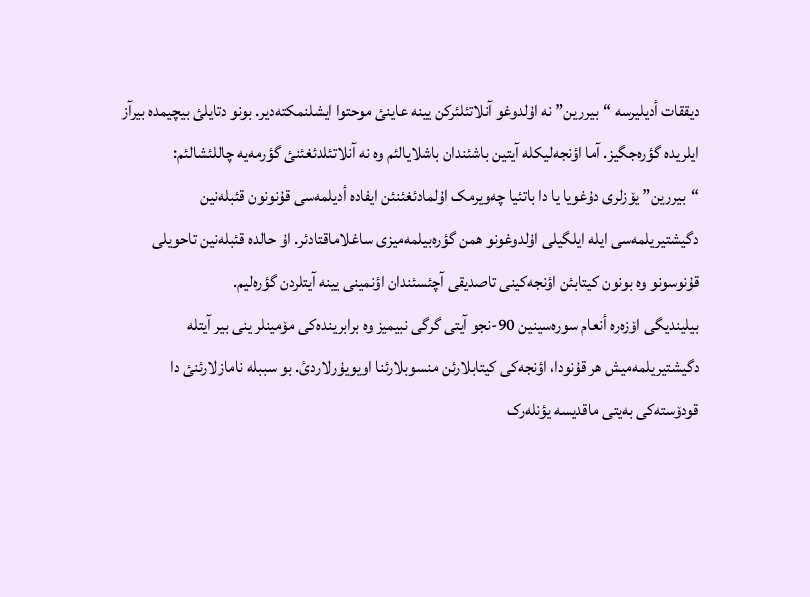دیققات أدیلیرسە “بیررین” نە اۇلدوغو آنلاتئلئرکن یینە عاینئ موحتوا ایشلنمکتەدیر. بونو دتایلئ بیچیمدە بیرآز ایلریدە گؤرەجگیز. آما اؤنجەلیکلە آیتین باشئندان باشلایالئم وە نە آنلاتئلدئغئنئ گؤرمەیە چاللئشالئم: “بیررین” یۆزلری دۇغویا یا دا باتئیا چەویرمک اۇلمادئغئنئن ایفادە أدیلمەسی قۇنونون قئبلەنین دگیشتیریلمەسی ایلە ایلگیلی اۇلدوغونو همن گؤرەبیلمەمیزی ساغلاماقتادئر. اۇ حالدە قئبلەنین تاحویلی قۇنوسونو وە بونون کیتابئن اؤنجەکینی تاصدیقی آچئسئندان اؤنمینی یینە آیتلردن گؤرەلیم.
بیلیندیگی اۆزەرە أنعام سورەسینین 90-نجو آیتی گرگی نبیمیز وە برابریندەکی مۆمینلر ینی بیر آیتلە دگیشتیریلمەمیش هر قۇنودا، اؤنجەکی کیتابلارئن منسوبلارئنا اویویۇرلاردئ. بو سببلە نامازلارئنئ دا قودۆستەکی بەیتی ماقدیسە یؤنلەرک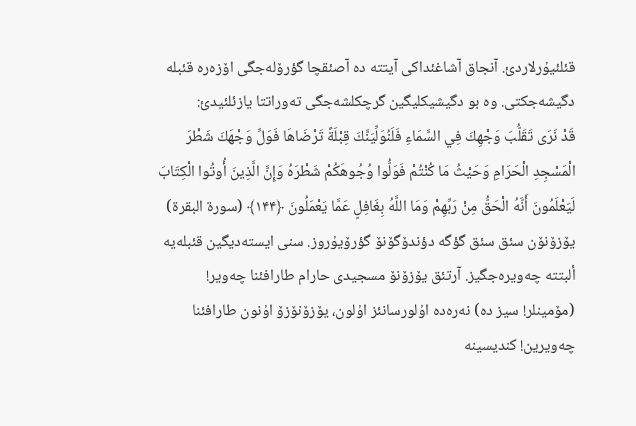قئلئیۇرلاردئ. آنجاق آشاغئداکی آیتتە دە آصئقچا گؤرۆلەجگی اۆزەرە قئبلە دگیشەجکتی. وە بو دگیشیکلیگین گرچکلشەجگی تەوراتتا یازئلئیدئ:
قَدْ نَرَى تَقَلُّبَ وَجْهِكَ فِي السَّمَاءِ فَلَنُوَلِّيَنَّكَ قِبْلَةً تَرْضَاهَا فَوَلِّ وَجْهَكَ شَطْرَ الْمَسْجِدِ الْحَرَامِ وَحَيْثُ مَا كُنْتُمْ فَوَلُّوا وُجُوهَكُمْ شَطْرَهُ وَإِنَّ الَّذِينَ أُوتُوا الْكِتَابَ لَيَعْلَمُونَ أَنَّهُ الْحَقُّ مِنْ رَبِّهِمْ وَمَا اللَّهُ بِغَافِلٍ عَمَّا يَعْمَلُونَ ﴿۱۴۴﴾ (سورة البقرة)
یۆزۆنۆن سئق سئق گؤگە دؤندۆگۆنۆ گؤرۆیۇروز. سنی ایستەدیگین قئبلەیە ألبتتە چەویرەجگیز. آرتئق یۆزۆنۆ مسجیدی حارام طارافئنا چەویر! (مۆمینلر! سیز دە) نەرەدە اۇلورسانئز اۇلون، یۆزۆنۆزۆ اۇنون طارافئنا چەویرین! کندیسینە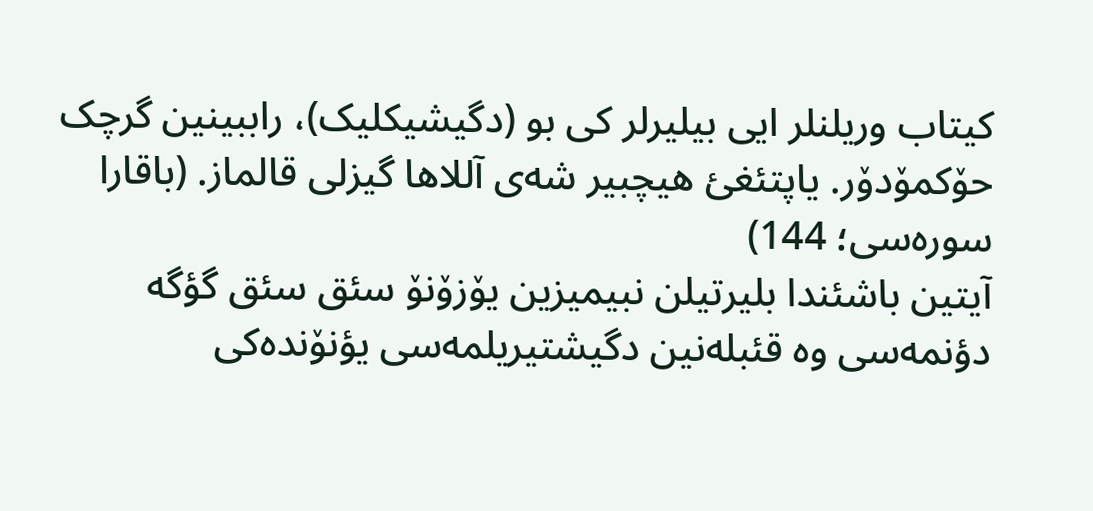کیتاب وریلنلر ایی بیلیرلر کی بو (دگیشیکلیک)، راببینین گرچک حۆکمۆدۆر. یاپتئغئ هیچبیر شەی آللاها گیزلی قالماز. (باقارا سورەسی؛ 144)
آیتین باشئندا بلیرتیلن نبیمیزین یۆزۆنۆ سئق سئق گؤگە دؤنمەسی وە قئبلەنین دگیشتیریلمەسی یؤنۆندەکی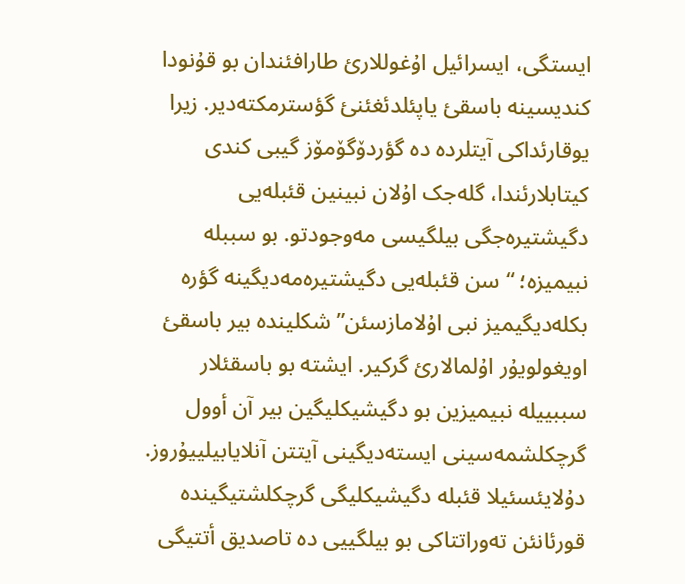ایستگی، ایسرائیل اۇغوللارئ طارافئندان بو قۇنودا کندیسینە باسقئ یاپئلدئغئنئ گؤسترمکتەدیر. زیرا یوقارئداکی آیتلردە دە گؤردۆگۆمۆز گیبی کندی کیتابلارئندا، گلەجک اۇلان نبینین قئبلەیی دگیشتیرەجگی بیلگیسی مەوجودتو. بو سببلە نبیمیزە؛ “سن قئبلەیی دگیشتیرەمەدیگینە گؤرە بکلەدیگیمیز نبی اۇلامازسئن” شکلیندە بیر باسقئ اویغولویۇر اۇلمالارئ گرکیر. ایشتە بو باسقئلار سببییلە نبیمیزین بو دگیشیکلیگین بیر آن أوول گرچکلشمەسینی ایستەدیگینی آیتتن آنلایابیلییۇروز. دۇلایئسئیلا قئبلە دگیشیکلیگی گرچکلشتیگیندە قورئانئن تەوراتتاکی بو بیلگییی دە تاصدیق أتتیگی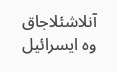آنلاشئلاجاق وە ایسرائیل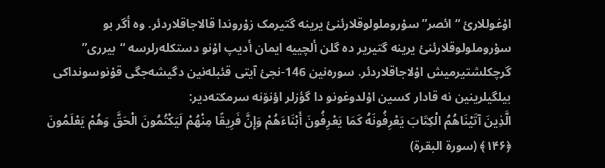اۇغوللارئ “ائصر” سۇروملولوقلارئنئ یرینە گتیرمک زۇروندا قالاجاقلاردئر. وە أگر بو سۇروملولوقلارئنئ یرینە گتیریر دە گلن ألچییە ایمان أدیپ اۇنو دستکلەرلرسە “بیرری” گرچکلشتیرمیش اۇلاجاقلاردئر. سورەنین 146-نجئ آیتی قئبلەنین دگیشەجگی قۇنوسونداکی بیلگیلرینین نە قادار کسین اۇلدوغونو دا گؤزلر اؤنۆنە سرمکتەدیر:
الَّذِينَ آتَيْنَاهُمُ الْكِتَابَ يَعْرِفُونَهُ كَمَا يَعْرِفُونَ أَبْنَاءَهُمْ وَإِنَّ فَرِيقًا مِنْهُمْ لَيَكْتُمُونَ الْحَقَّ وَهُمْ يَعْلَمُونَ ﴿۱۴۶﴾ (سورة البقرة)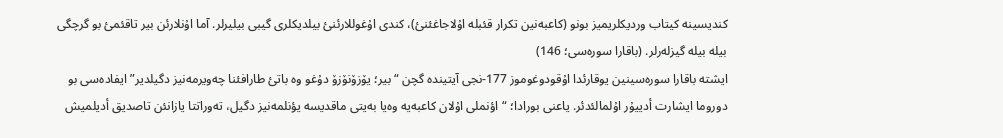کندیسینە کیتاب وردیکلریمیز بونو (کاعبەنین تکرار قئبلە اۇلاجاغئنئ)، کندی اۇغوللارئنئ بیلدیکلری گیبی بیلیرلر. آما اۇنلارئن بیر تاقئمئ بو گرچگی بیلە بیلە گیزلەرلر. (باقارا سورەسی؛ 146)
ایشتە باقارا سورەسینین یوقارئدا اۇقودوغوموز 177-نجی آیتیندە گچن “بیر؛ یۆزۆنۆزۆ دۇغو وە باتئ طارافئنا چەویرمەنیز دگیلدیر” ایفادەسی بو دوروما ایشارت أدییۇر اۇلمالئدئر. یاعنی بورادا؛ “اؤنملی اۇلان کاعبەیە وەیا بەیتی ماقدیسە یؤنلمەنیز دگیل، تەوراتتا یازانئن تاصدیق أدیلمیش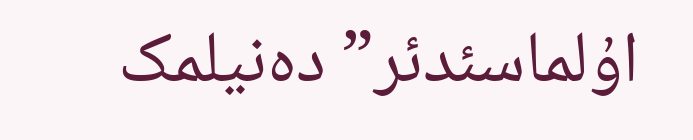اۇلماسئدئر” دەنیلمک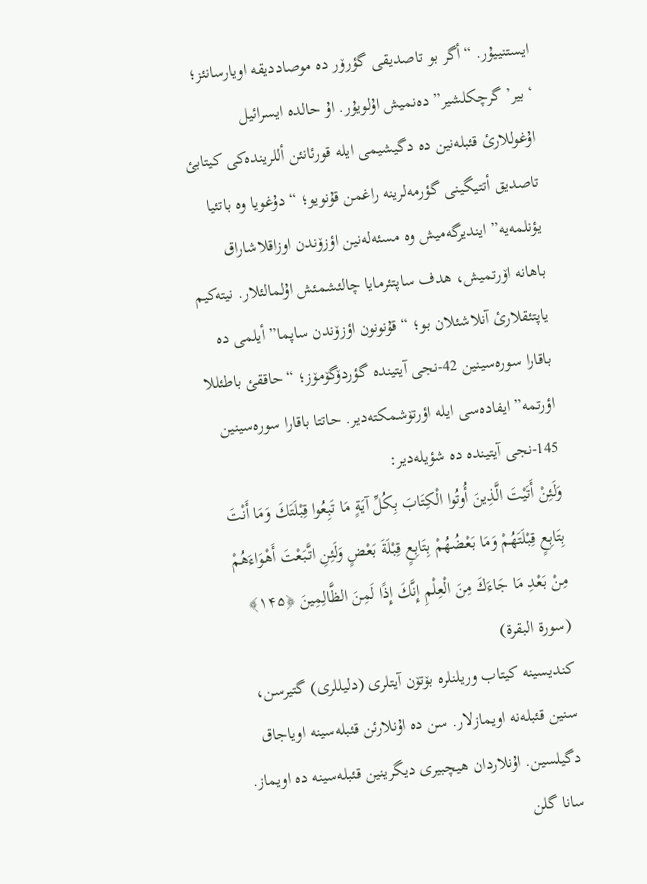ایستنییۇر. “أگر بو تاصدیقی گؤرۆر دە موصاددیقە اویارسانئز؛ ‘بیر’ گرچکلشیر” دەنمیش اۇلویۇر. اۇ حالدە ایسرائیل اۇغوللارئ قئبلەنین دە دگیشیمی ایلە قورئانئن أللریندەکی کیتابئ تاصدیق أتتیگینی گؤرمەلرینە راغمن قۇنویو؛ “دۇغویا وە باتئیا یؤنلمەیە” ایندیرگەمیش وە مسئەلەنین اؤزۆندن اوزاقلاشاراق باهانە اۆرتمیش، هدف ساپتئرمایا چالئشمئش اۇلمالئلار. نیتەکیم یاپتئقلارئ آنلاشئلان بو؛ “قۇنونون اؤزۆندن ساپما” أیلمی دە باقارا سورەسینین 42-نجی آیتیندە گؤردۆگۆمۆز؛ “حاققئ باطئللا اؤرتمە” ایفادەسی ایلە اؤرتۆشمکتەدیر. حاتتا باقارا سورەسینین 145-نجی آیتیندە دە شؤیلەدیر:
وَلَئِنْ أَتَيْتَ الَّذِينَ أُوتُوا الْكِتَابَ بِكُلِّ آيَةٍ مَا تَبِعُوا قِبْلَتَكَ وَمَا أَنْتَ بِتَابِعٍ قِبْلَتَهُمْ وَمَا بَعْضُهُمْ بِتَابِعٍ قِبْلَةَ بَعْضٍ وَلَئِنِ اتَّبَعْتَ أَهْوَاءَهُمْ مِنْ بَعْدِ مَا جَاءَكَ مِنَ الْعِلْمِ إِنَّكَ إِذًا لَمِنَ الظَّالِمِينَ ﴿۱۴۵﴾ (سورة البقرة)
کندیسینە کیتاب وریلنلرە بۆتۆن آیتلری (دلیللری) گتیرسن، سنین قئبلەنە اویمازلار. سن دە اۇنلارئن قئبلەسینە اویاجاق دگیلسین. اۇنلاردان هیچبیری دیگرینین قئبلەسینە دە اویماز. سانا گلن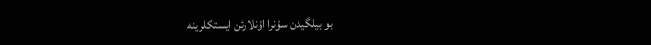بو بیلگیدن سۇنرا اۇنلارئن ایستکلرینە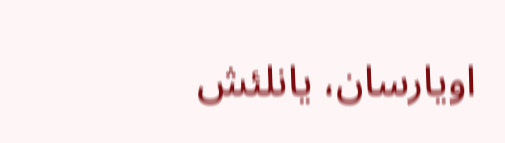اویارسان، یانلئش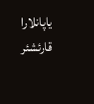یاپانلارا قارئشئر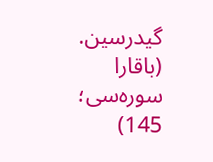گیدرسین. (باقارا سورەسی؛ 145)